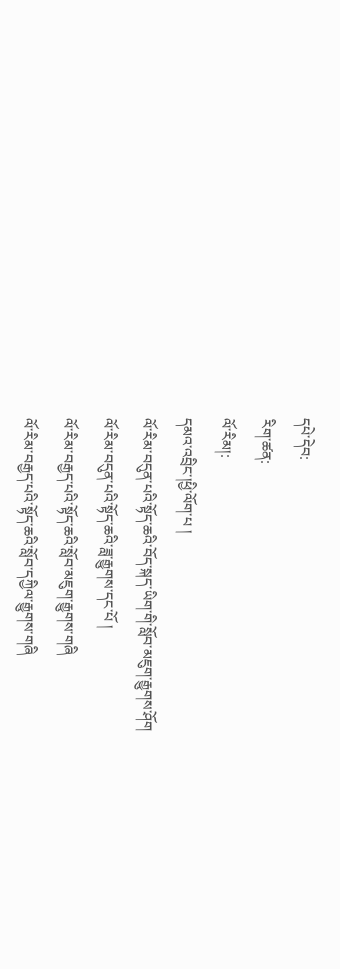དཔེ་དེབ:
རིག་ཚན:
ལོ་རིམ།:
དམའ་འབྲིང་།ཕྱི་ལོག་པ །
ལོ་རིམ་བདུན་པའི་སྟོད་ཆའི་བོད་སྐད་ཡིག་གི་སློབ་མཇུག་རྒྱུགས་ཤོག
ལོ་རིམ་བདུན་པའི་སྟོད་ཆའི་ཟླ་རྒྱུགས་དང་པོ །
ལོ་རིམ་བརྒྱད་པའི་སྟོད་ཆའི་སློབ་མཇུག་རྒྱུགས་གཞི
ལོ་རིམ་བརྒྱད་པའི་སྟོད་ཆའི་སློབ་དཀྱིལ་རྒྱུགས་གཞི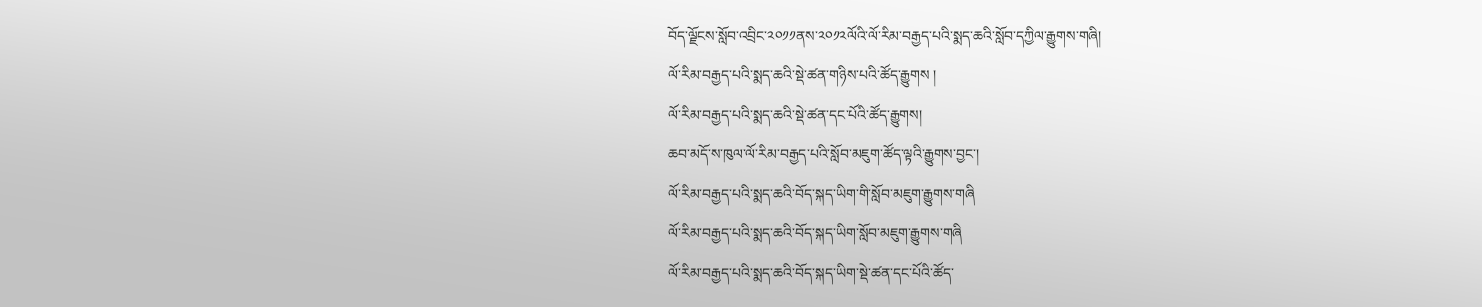བོད་ལྗོངས་སློབ་འབྲིང་༢༠༡༡ནས་༢༠༡༢ལོའི་ལོ་རིམ་བརྒྱད་པའི་སྨད་ཆའི་སློབ་དཀྱིལ་རྒྱུགས་གཞི།
ལོ་རིམ་བརྒྱད་པའི་སྨད་ཆའི་སྡེ་ཚན་གཉིས་པའི་ཚོད་རྒྱུགས །
ལོ་རིམ་བརྒྱད་པའི་སྨད་ཆའི་སྡེ་ཚན་དང་པོའི་ཚོད་རྒྱུགས།
ཆབ་མདོ་ས་ཁུལ་ལོ་རིམ་བརྒྱད་པའི་སློབ་མཇུག་ཚོད་ལྟའི་རྒྱུགས་བྱང་།
ལོ་རིམ་བརྒྱད་པའི་སྨད་ཆའི་བོད་སྐད་ཡིག་གི་སློབ་མཇུག་རྒྱུགས་གཞི
ལོ་རིམ་བརྒྱད་པའི་སྨད་ཆའི་བོད་སྐད་ཡིག་སློབ་མཇུག་རྒྱུགས་གཞི
ལོ་རིམ་བརྒྱད་པའི་སྨད་ཆའི་བོད་སྐད་ཡིག་སྡེ་ཚན་དང་པོའི་ཚོད་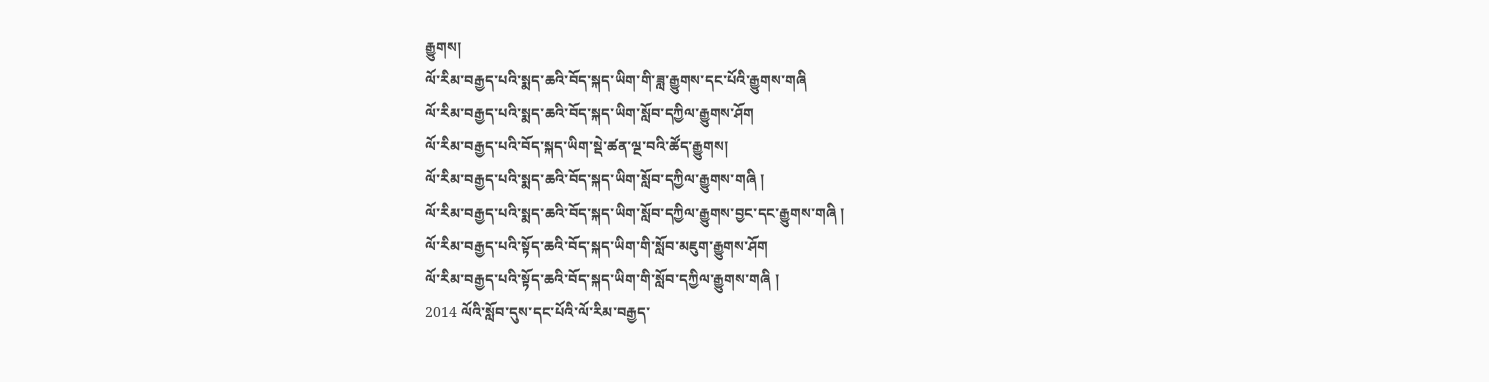རྒྱུགས།
ལོ་རིམ་བརྒྱད་པའི་སྨད་ཆའི་བོད་སྐད་ཡིག་གི་ཟླ་རྒྱུགས་དང་པོའི་རྒྱུགས་གཞི
ལོ་རིམ་བརྒྱད་པའི་སྨད་ཆའི་བོད་སྐད་ཡིག་སློབ་དཀྱིལ་རྒྱུགས་ཤོག
ལོ་རིམ་བརྒྱད་པའི་བོད་སྐད་ཡིག་སྡེ་ཚན་ལྔ་བའི་ཚོད་རྒྱུགས།
ལོ་རིམ་བརྒྱད་པའི་སྨད་ཆའི་བོད་སྐད་ཡིག་སློབ་དཀྱིལ་རྒྱུགས་གཞི །
ལོ་རིམ་བརྒྱད་པའི་སྨད་ཆའི་བོད་སྐད་ཡིག་སློབ་དཀྱིལ་རྒྱུགས་བྱང་དང་རྒྱུགས་གཞི །
ལོ་རིམ་བརྒྱད་པའི་སྟོད་ཆའི་བོད་སྐད་ཡིག་གི་སློབ་མཇུག་རྒྱུགས་ཤོག
ལོ་རིམ་བརྒྱད་པའི་སྟོད་ཆའི་བོད་སྐད་ཡིག་གི་སློབ་དཀྱིལ་རྒྱུགས་གཞི །
2014 ལོའི་སློབ་དུས་དང་པོའི་ལོ་རིམ་བརྒྱད་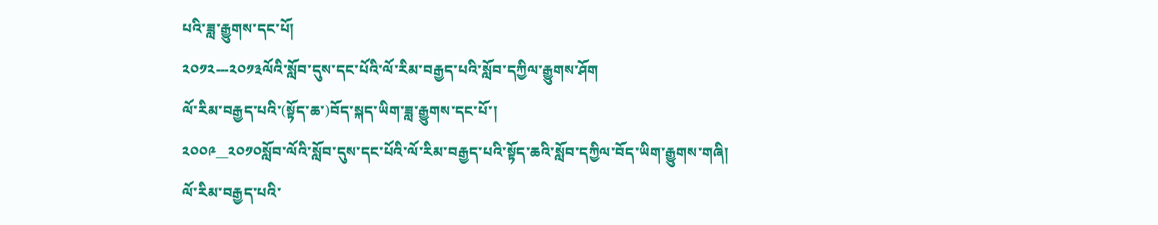པའི་ཟླ་རྒྱུགས་དང་པོ།
༢༠༡༢---༢༠༡༣ལོའི་སློབ་དུས་དང་པོའི་ལོ་རིམ་བརྒྱད་པའི་སློབ་དཀྱིལ་རྒྱུགས་ཤོག
ལོ་རིམ་བརྒྱད་པའི་(སྟོད་ཆ་)བོད་སྐད་ཡིག་ཟླ་རྒྱུགས་དང་པོ་།
༢༠༠༩__༢༠༡༠སློབ་ལོའི་སློབ་དུས་དང་པོའི་ལོ་རིམ་བརྒྱད་པའི་སྟོད་ཆའི་སློབ་དཀྱིལ་བོད་ཡིག་རྒྱུགས་གཞི།
ལོ་རིམ་བརྒྱད་པའི་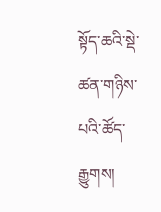སྟོད་ཆའི་སྡེ་ཚན་གཉིས་པའི་ཚོད་རྒྱུགས།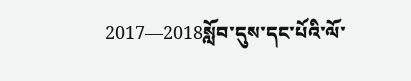2017—2018སློབ་དུས་དང་པོའི་ལོ་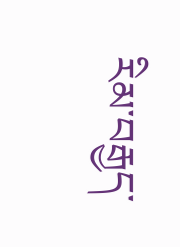རིམ་བརྒྱད་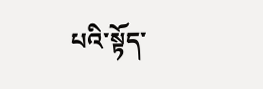པའི་སྟོད་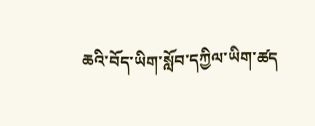ཆའི་བོད་ཡིག་སློབ་དཀྱིལ་ཡིག་ཚད